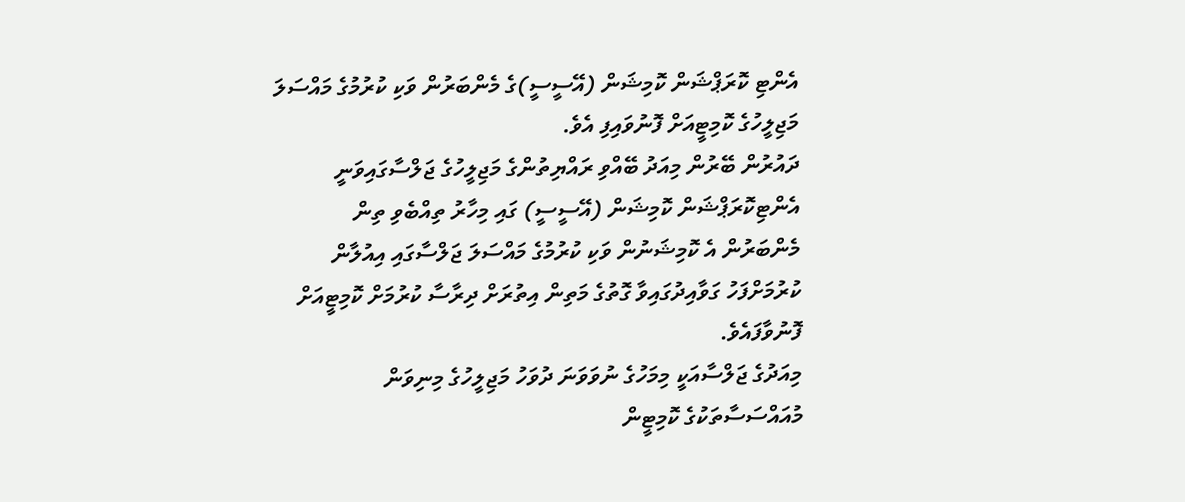އެންޓި ކޮރަޕްޝަން ކޮމިޝަން (އޭސީސީ)ގެ މެންބަރުން ވަކި ކުރުމުގެ މައްސަލަ މަޖިލީހުގެ ކޮމިޓީއަށް ފޮނުވައިފި އެވެ.
ދައުރުން ބޭރުން މިއަދު ބޭއްވި ރައްޔިތުންގެ މަޖިލީހުގެ ޖަލްސާގައިވަނީ އެންޓިކޮރަޕްޝަން ކޮމިޝަން (އޭސީސީ) ގައި މިހާރު ތިއްބެވި ތިން މެންބަރުން އެ ކޮމިޝަނުން ވަކި ކުރުމުގެ މައްސަލަ ޖަލްސާގައި އިއުލާން ކުރުމަށްފަހު ގަވާއިދުގައިވާ ގޮތުގެ މަތިން އިތުރަށް ދިރާސާ ކުރުމަށް ކޮމިޓީއަށް ފޮނުވާފައެވެ.
މިއަދުގެ ޖަލްސާއަކީ މިމަހުގެ ނުވަވަނަ ދުވަހު މަޖިލީހުގެ މިނިވަން މުއައްސަސާތަކުގެ ކޮމިޓީން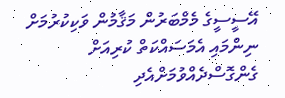އޭސީސީގެ މެމްބަރުން މަޤާމުން ވަކިކުރުމަށް ނިންމައި އެމަސައްކަތް ކުރިއަށް ގެންގޮސްދެއްވުމަށްއެދި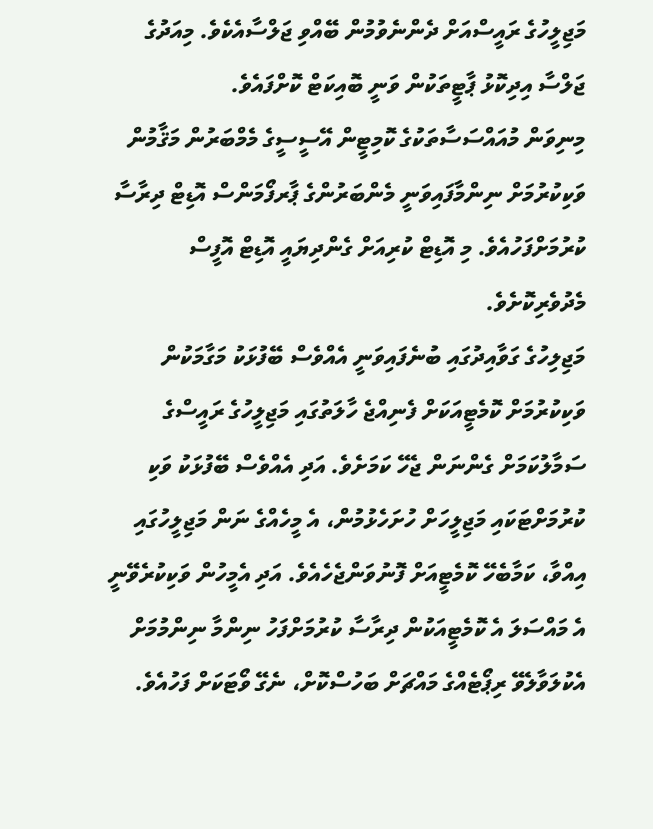މަޖިލީހުގެ ރައީސްއަށް ދެންނެވުމުން ބޭއްވި ޖަލްސާއެކެވެ. މިއަދުގެ ޖަލްސާ އިދިކޮޅު ޕާޓީތަކުން ވަނީ ބޮއިކަޓް ކޮށްފައެވެ.
މިނިވަން މުއައްސަސާތަކުގެ ކޮމިޓީން އޭސީސީގެ މެމްބަރުން މަޤާމުން ވަކިކުރުމަށް ނިންމާފައިވަނީ މެންބަރުންގެ ޕާރފޯމަންސް އޮޑިޓް ދިރާސާ ކުރުމަށްފަހުއެވެ. މި އޮޑިޓް ކުރިއަށް ގެންދިޔައީ އޮޑިޓް އޮފީސް މެދުވެރިކޮށެވެ.
މަޖިލިހުގެ ގަވާއިދުގައި ބުނެފައިވަނީ އެއްވެސް ބޭފުޅަކު މަގާމަކުން ވަކިކުރުމަށް ކޮމެޓީއަކަށް ފެނިއްޖެ ހާލަތުގައި މަޖިލީހުގެ ރައީސްގެ ސަމާލުކަމަށް ގެންނަން ޖެހޭ ކަމަށެވެ. އަދި އެއްވެސް ބޭފުޅަކު ވަކި ކުރުމަށްޓަކައި މަޖިލީހަށް ހުށަހެޅުމުން، އެ މީހެއްގެ ނަން މަޖިލީހުގައި އިއްވާ، ކަމާބެހޭ ކޮމެޓީއަށް ފޮނުވަންޖެހެއެވެ. އަދި އެމީހުން ވަކިކުރެވޭނީ އެ މައްސަލަ އެ ކޮމެޓީއަކުން ދިރާސާ ކުރުމަށްފަހު ނިންމާ ނިންމުމަށް އެކުލަވާލެވޭ ރިޕޯޓެއްގެ މައްޗަށް ބަހުސްކޮށް، ނެގޭ ވޯޓަކަށް ފަހުއެވެ.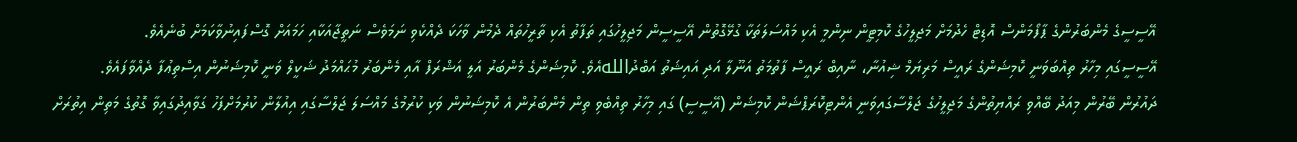އޭސީސީގެ މެންބަރުންގެ ޕާފޯމަންސް އޮޑިޓް ހެދުމަށް މަޖިލީހުގެ ކޮމިޓީން ނިންމީ އެކި މައްސަލަތަކާ ގުޅޭގޮތުން އޭސީސީން މަޖިލީހުގައި ތަފާތު އެކި ތާރީހުތައް ދެމުން ވާހަކަ ދެއްކެވި ނަމަވެސް ނަތީޖާއަކާއި ހަމައަށް ގޮސްފައިނުވާކަމަށް ބުނެއެވެ.
އޭސީސީގައި މިހާރު ތިއްބަވަނީ ކޮމިޝަންގެ ރައީސް މަރިޔަމް ޝިއުނާ، ނާއިބް ރައީސް ފާތުމަތު އަނޫލާ އަދި އައިޝަތު އަބްދުاللهއެވެ. ކޮމިޝަންގެ މެންބަރު އަލީ އަޝްރަފް އާއި މެންބަރު މުޙައްމަދު ޝަކީލް ވަނީ ކޮމިޝަނުން އިސްތިޢުފާ ދެއްވާފައެވެ.
ދައުރުން ބޭރުން މިއަދު ބޭއްވި ރައްޔިތުންގެ މަޖިލީހުގެ ޖަލްސާގައިވަނީ އެންޓިކޮރަޕްޝަން ކޮމިޝަން (އޭސީސީ) ގައި މިހާރު ތިއްބެވި ތިން މެންބަރުން އެ ކޮމިޝަނުން ވަކި ކުރުމުގެ މައްސަލަ ޖަލްސާގައި އިއުލާން ކުރުމަށްފަހު ގަވާއިދުގައިވާ ގޮތުގެ މަތިން އިތުރަށް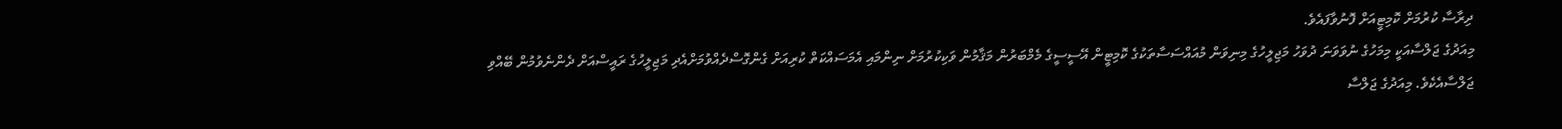ދިރާސާ ކުރުމަށް ކޮމިޓީއަށް ފޮނުވާފައެވެ.
މިއަދުގެ ޖަލްސާއަކީ މިމަހުގެ ނުވަވަނަ ދުވަހު މަޖިލީހުގެ މިނިވަން މުއައްސަސާތަކުގެ ކޮމިޓީން އޭސީސީގެ މެމްބަރުން މަޤާމުން ވަކިކުރުމަށް ނިންމައި އެމަސައްކަތް ކުރިއަށް ގެންގޮސްދެއްވުމަށްއެދި މަޖިލީހުގެ ރައީސްއަށް ދެންނެވުމުން ބޭއްވި ޖަލްސާއެކެވެ. މިއަދުގެ ޖަލްސާ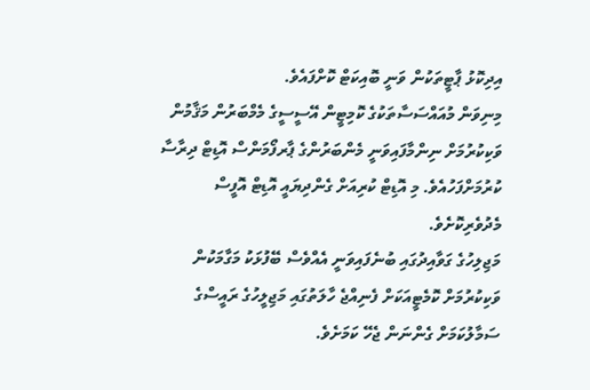އިދިކޮޅު ޕާޓީތަކުން ވަނީ ބޮއިކަޓް ކޮށްފައެވެ.
މިނިވަން މުއައްސަސާތަކުގެ ކޮމިޓީން އޭސީސީގެ މެމްބަރުން މަޤާމުން ވަކިކުރުމަށް ނިންމާފައިވަނީ މެންބަރުންގެ ޕާރފޯމަންސް އޮޑިޓް ދިރާސާ ކުރުމަށްފަހުއެވެ. މި އޮޑިޓް ކުރިއަށް ގެންދިޔައީ އޮޑިޓް އޮފީސް މެދުވެރިކޮށެވެ.
މަޖިލިހުގެ ގަވާއިދުގައި ބުނެފައިވަނީ އެއްވެސް ބޭފުޅަކު މަގާމަކުން ވަކިކުރުމަށް ކޮމެޓީއަކަށް ފެނިއްޖެ ހާލަތުގައި މަޖިލީހުގެ ރައީސްގެ ސަމާލުކަމަށް ގެންނަން ޖެހޭ ކަމަށެވެ.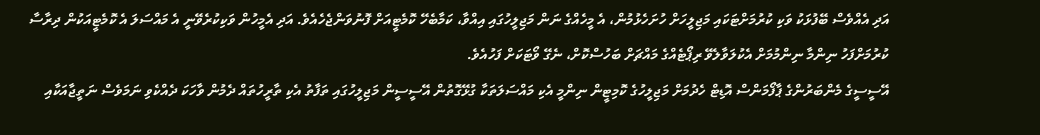އަދި އެއްވެސް ބޭފުޅަކު ވަކި ކުރުމަށްޓަކައި މަޖިލީހަށް ހުށަހެޅުމުން، އެ މީހެއްގެ ނަން މަޖިލީހުގައި އިއްވާ، ކަމާބެހޭ ކޮމެޓީއަށް ފޮނުވަންޖެހެއެވެ. އަދި އެމީހުން ވަކިކުރެވޭނީ އެ މައްސަލަ އެ ކޮމެޓީއަކުން ދިރާސާ ކުރުމަށްފަހު ނިންމާ ނިންމުމަށް އެކުލަވާލެވޭ ރިޕޯޓެއްގެ މައްޗަށް ބަހުސްކޮށް، ނެގޭ ވޯޓަކަށް ފަހުއެވެ.
އޭސީސީގެ މެންބަރުންގެ ޕާފޯމަންސް އޮޑިޓް ހެދުމަށް މަޖިލީހުގެ ކޮމިޓީން ނިންމީ އެކި މައްސަލަތަކާ ގުޅޭގޮތުން އޭސީސީން މަޖިލީހުގައި ތަފާތު އެކި ތާރީހުތައް ދެމުން ވާހަކަ ދެއްކެވި ނަމަވެސް ނަތީޖާއަކާއި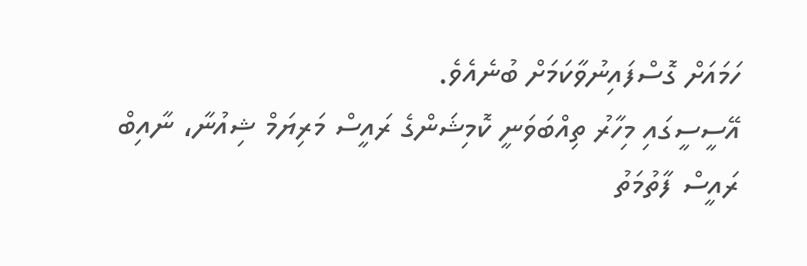ހަމައަށް ގޮސްފައިނުވާކަމަށް ބުނެއެވެ.
އޭސީސީގައި މިހާރު ތިއްބަވަނީ ކޮމިޝަންގެ ރައީސް މަރިޔަމް ޝިއުނާ، ނާއިބް ރައީސް ފާތުމަތު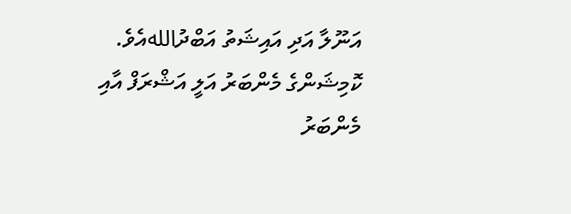އަނޫލާ އަދި އައިޝަތު އަބްދުاللهއެވެ. ކޮމިޝަންގެ މެންބަރު އަލީ އަޝްރަފް އާއި މެންބަރު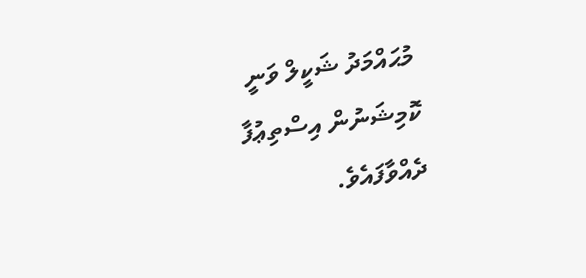މުޙައްމަދު ޝަކީލް ވަނީ ކޮމިޝަނުން އިސްތިޢުފާ ދެއްވާފައެވެ.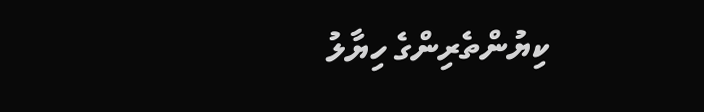ކިޔުންތެރިންގެ ހިޔާލު